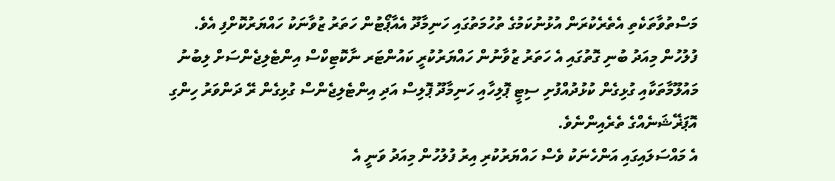މަސްތުވާތަކެތި އެތެރެކުރަން އުޅުނުކަމުގެ ތުހުމަތުގައި ހަނިމާދޫ އެއާޕޯޓުން ހަތަރު ޒުވާނަކު ހައްޔަރުކޮށްފި އެވެ.
ފުލުހުން މިއަދު ބުނި ގޮތުގައި އެ ހަތަރު ޒުވާނުން ހައްޔަރުކުރީ ކައުންޓަރ ނާކޮޓިކްސް އިންޓެލިޖެންސަށް ލިބުނު މައުލޫމާތަކާއި ގުޅިގެން ކުޅުދުއްފުށި ސިޓީ ޕޮލިހާއި ހަނިމާދޫ ޕޮލިސް އަދި އިންޓެލިޖެންސް ގުޅިގެން ރޭ ދަންވަރު ހިންގި އޮޕަޜޭޝަނެއްގެ ތެރެއިންނެވެ.
އެ މައްސަލައިގައި އަންހެނަކު ވެސް ހައްޔަރުކުރި އިރު ފުލުހުން މިއަދު ވަނީ އެ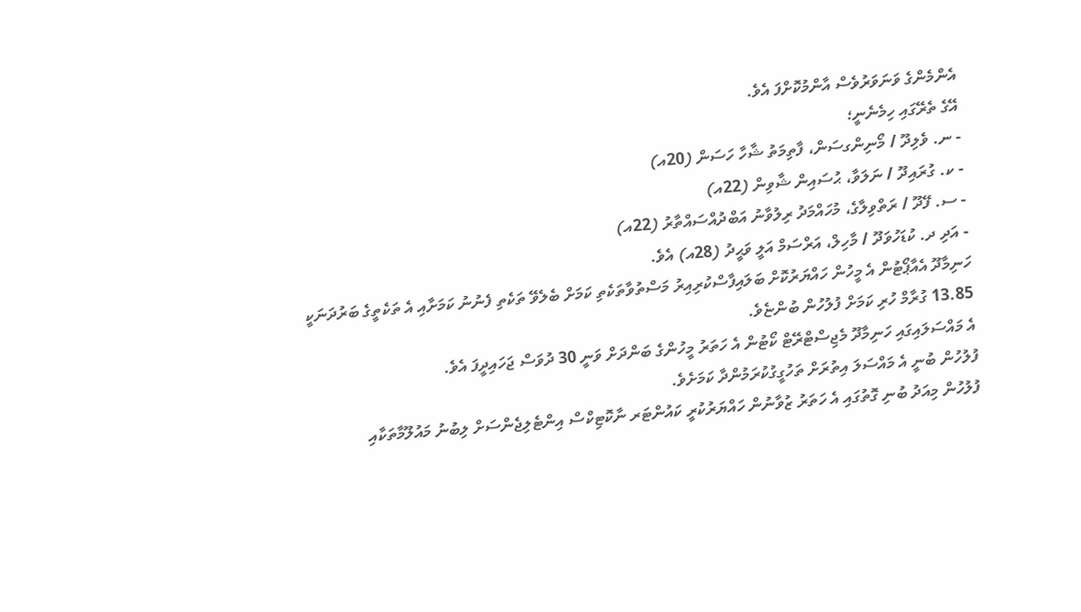އެންމެންގެ ވަނަވަރުވެސް އާންމުކޮށްފަ އެވެ.
އޭގެ ތެރޭގައި ހިމެނެނީ؛
- ނ. ވެލިދޫ / މޯނިންގސަން، ފާތިމަތު ޝާހާ ހަސަން (20އ)
- ކ. ގުރައިދޫ / ނަލަވާ، ޙުސައިން ޝާވިން (22އ)
- ސ. ފޭދޫ / ރަތްވިލާގެ، މުހައްމަދު ރިލުވާނު އަބްދުއްސައްތާރު (22އ)
- އަދި ދ. ކުޑަހުވަދޫ / މާހިލް، އަރްސަމް އަލީ ވަޙީދު (28އ) އެވެ.
ހަނިމާދޫ އެއާޕޯޓުން އެ މީހުން ހައްޔަރުކޮށް ބަލައިފާސްކުރިއިރު މަސްތުވާތަކެތި ކަމަށް ބެލެވޭ ތަކެތި ފެނުނު ކަމަށާއި އެ ތަކެތީގެ ބަރުދަނަކީ 13.85 ގުރާމް ހުރި ކަމަށް ފުލުހުން ބުންޏެވެ.
އެ މައްސަލައިގައި ހަނިމާދޫ މެޖިސްޓްރޭޓް ކޯޓުން އެ ހަތަރު މީހުންގެ ބަންދަށް ވަނީ 30 ދުވަސް ޖަހައިދީފަ އެވެ.
ފުލުހުން ބުނީ އެ މައްސަލަ އިތުރަށް ތަހުގީގުކުރަމުންދާ ކަމަށެވެ.
ފުލުހުން މިއަދު ބުނި ގޮތުގައި އެ ހަތަރު ޒުވާނުން ހައްޔަރުކުރީ ކައުންޓަރ ނާކޮޓިކްސް އިންޓެލިޖެންސަށް ލިބުނު މައުލޫމާތަކާއި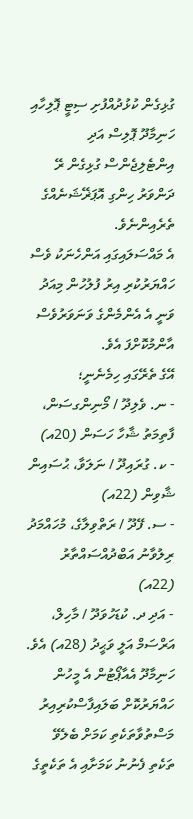ގުޅިގެން ކުޅުދުއްފުށި ސިޓީ ޕޮލިހާއި ހަނިމާދޫ ޕޮލިސް އަދި އިންޓެލިޖެންސް ގުޅިގެން ރޭ ދަންވަރު ހިންގި އޮޕަޜޭޝަނެއްގެ ތެރެއިންނެވެ.
އެ މައްސަލައިގައި އަންހެނަކު ވެސް ހައްޔަރުކުރި އިރު ފުލުހުން މިއަދު ވަނީ އެ އެންމެންގެ ވަނަވަރުވެސް އާންމުކޮށްފަ އެވެ.
އޭގެ ތެރޭގައި ހިމެނެނީ؛
- ނ. ވެލިދޫ / މޯނިންގސަން، ފާތިމަތު ޝާހާ ހަސަން (20އ)
- ކ. ގުރައިދޫ / ނަލަވާ، ޙުސައިން ޝާވިން (22އ)
- ސ. ފޭދޫ / ރަތްވިލާގެ، މުހައްމަދު ރިލުވާނު އަބްދުއްސައްތާރު (22އ)
- އަދި ދ. ކުޑަހުވަދޫ / މާހިލް، އަރްސަމް އަލީ ވަޙީދު (28އ) އެވެ.
ހަނިމާދޫ އެއާޕޯޓުން އެ މީހުން ހައްޔަރުކޮށް ބަލައިފާސްކުރިއިރު މަސްތުވާތަކެތި ކަމަށް ބެލެވޭ ތަކެތި ފެނުނު ކަމަށާއި އެ ތަކެތީގެ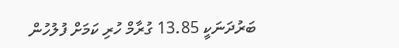ބަރުދަނަކީ 13.85 ގުރާމް ހުރި ކަމަށް ފުލުހުން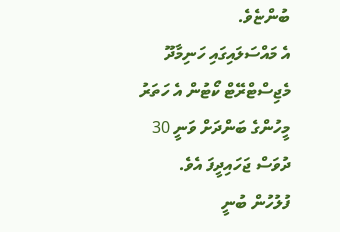ބުންޏެވެ.
އެ މައްސަލައިގައި ހަނިމާދޫ މެޖިސްޓްރޭޓް ކޯޓުން އެ ހަތަރު މީހުންގެ ބަންދަށް ވަނީ 30 ދުވަސް ޖަހައިދީފަ އެވެ.
ފުލުހުން ބުނީ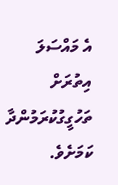އެ މައްސަލަ އިތުރަށް ތަހުގީގުކުރަމުންދާ ކަމަށެވެ.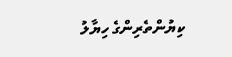ކިޔުންތެރިންގެ ހިޔާލު